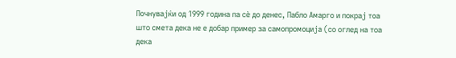Почнувајќи од 1999 година па сè до денес, Пабло Амарго и покрај тоа што смета дека не е добар пример за самопромоција (со оглед на тоа дека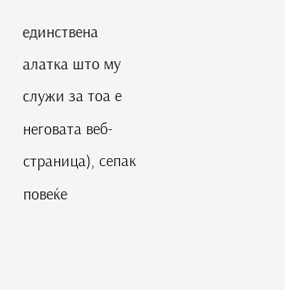единствена алатка што му служи за тоа е неговата веб-страница), сепак повеќе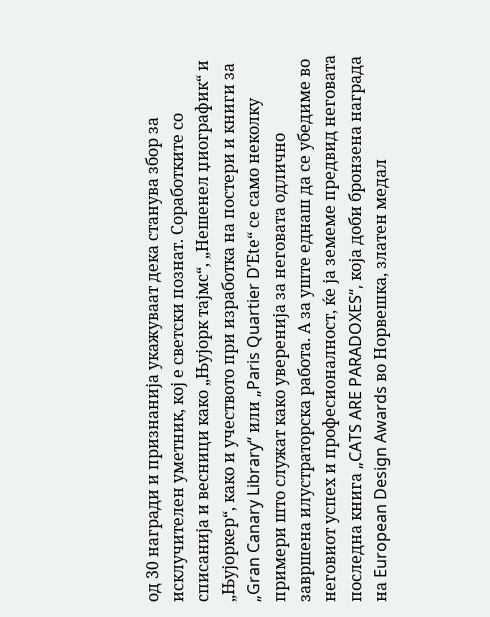од 30 награди и признанија укажуваат дека станува збор за исклучителен уметник, кој е светски познат. Соработките со списанија и весници како „Њујорк тајмс“, „Нешенел џиографик“ и „Њујоркер“, како и учеството при изработка на постери и книги за „Gran Canary Library“ или „Paris Quartier D’Еte“ се само неколку примери што служат како уверенија за неговата одлично завршена илустраторска работа. А за уште еднаш да се убедиме во неговиот успех и професионалност, ќе ја земеме предвид неговата последна книга „CATS ARE PARADOXES“, која доби бронзена награда на European Design Awards во Норвешка, златен медал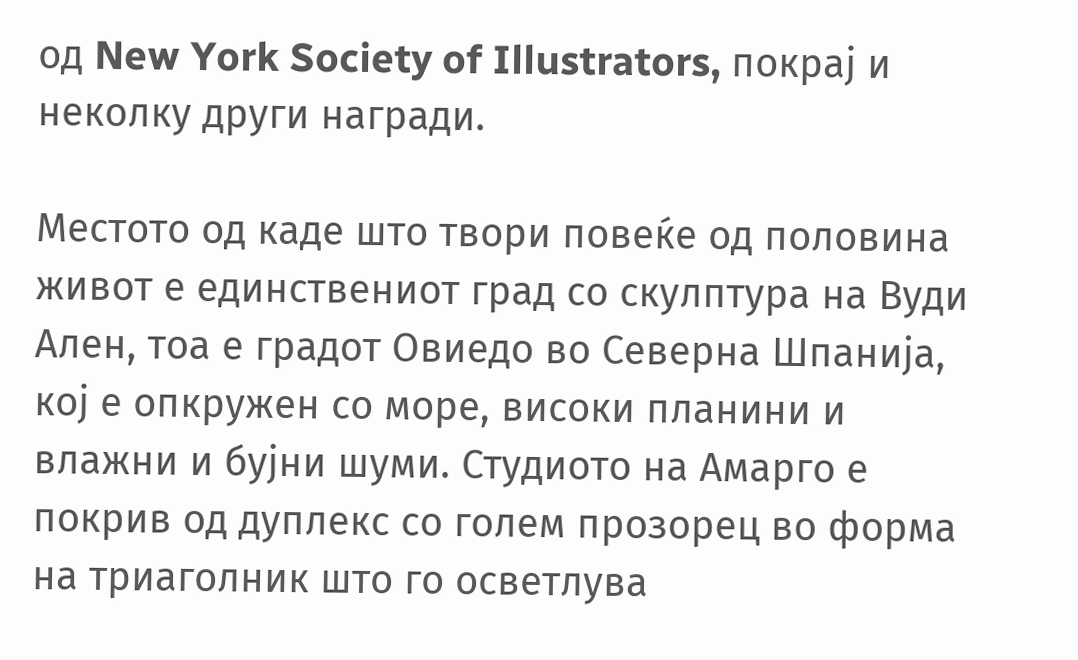од New York Society of Illustrators, покрај и неколку други награди.

Местото од каде што твори повеќе од половина живот е единствениот град со скулптура на Вуди Ален, тоа е градот Овиедо во Северна Шпанија, кој е опкружен со море, високи планини и влажни и бујни шуми. Студиото на Амарго е покрив од дуплекс со голем прозорец во форма на триаголник што го осветлува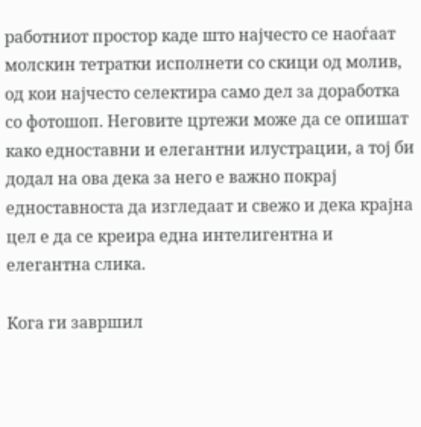работниот простор каде што најчесто се наоѓаат молскин тетратки исполнети со скици од молив, од кои најчесто селектира само дел за доработка со фотошоп. Неговите цртежи може да се опишат како едноставни и елегантни илустрации, а тој би додал на ова дека за него е важно покрај едноставноста да изгледаат и свежо и дека крајна цел е да се креира една интелигентна и елегантна слика.

Kога ги завршил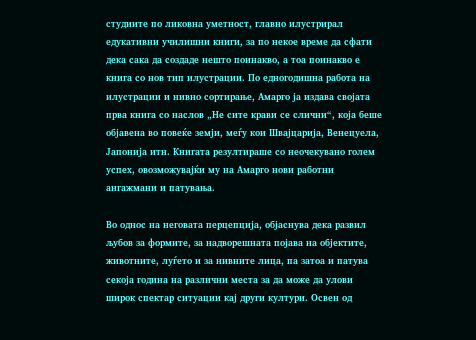студиите по ликовна уметност, главно илустрирал едукативни училишни книги, за по некое време да сфати дека сака да создаде нешто поинакво, а тоа поинакво е книга со нов тип илустрации. По едногодишна работа на илустрации и нивно сортирање, Амарго ја издава својата прва книга со наслов „Не сите крави се слични“, која беше објавена во повеќе земји, меѓу кои Швајцарија, Венецуела, Јапонија итн. Книгата резултираше со неочекувано голем успех, овозможувајќи му на Амарго нови работни ангажмани и патувања.

Во однос на неговата перцепција, објаснува дека развил љубов за формите, за надворешната појава на објектите, животните, луѓето и за нивните лица, па затоа и патува секоја година на различни места за да може да улови широк спектар ситуации кај други култури. Освен од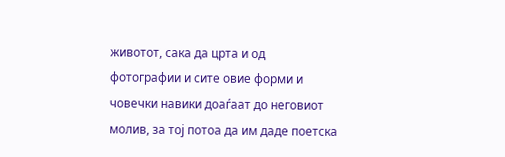животот, сака да црта и од фотографии и сите овие форми и човечки навики доаѓаат до неговиот молив, за тој потоа да им даде поетска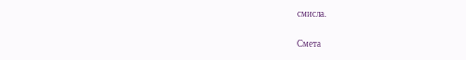смисла.

Смета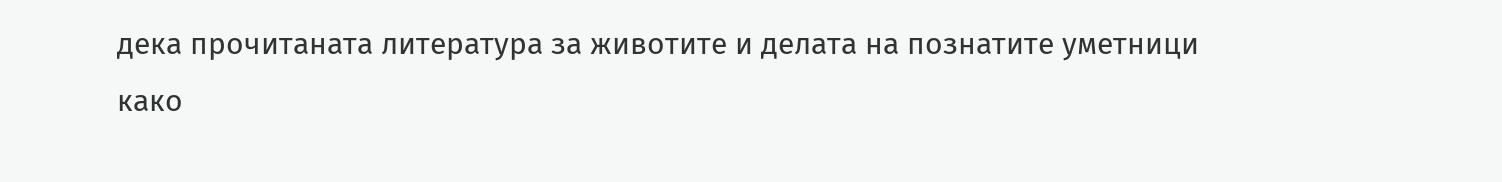дека прочитаната литература за животите и делата на познатите уметници како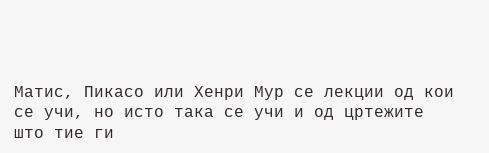Матис, Пикасо или Хенри Мур се лекции од кои се учи, но исто така се учи и од цртежите што тие ги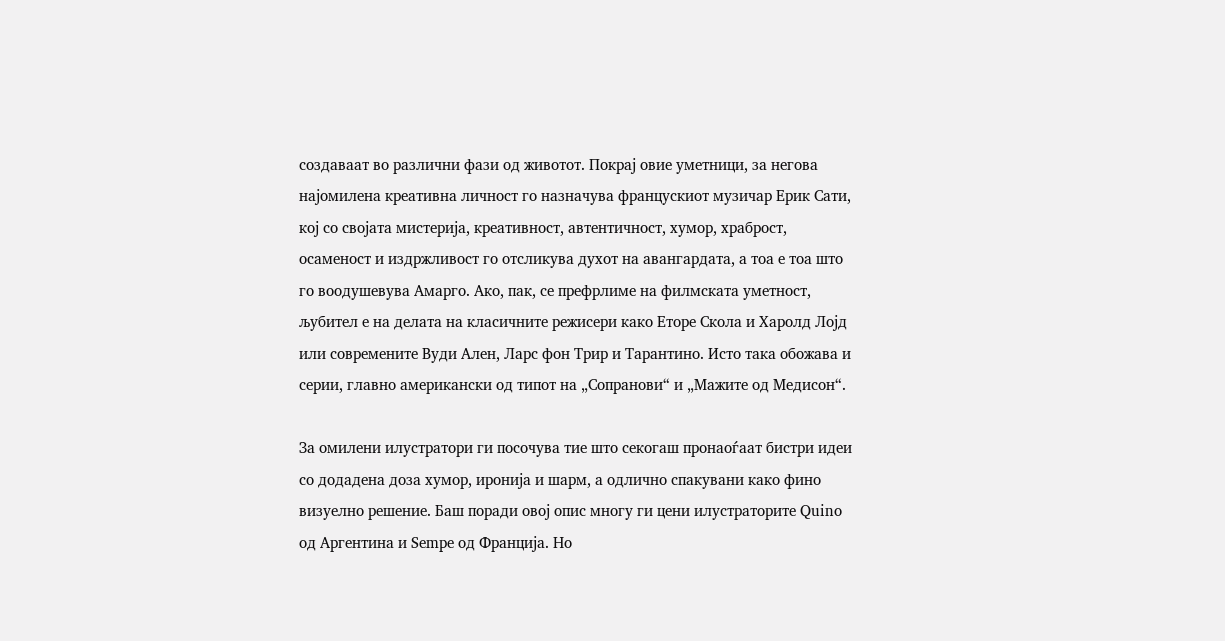создаваат во различни фази од животот. Покрај овие уметници, за негова најомилена креативна личност го назначува францускиот музичар Ерик Сати, кој со својата мистерија, креативност, автентичност, хумор, храброст, осаменост и издржливост го отсликува духот на авангардата, а тоа е тоа што го воодушевува Амарго. Ако, пак, се префрлиме на филмската уметност, љубител е на делата на класичните режисери како Еторе Скола и Хaролд Лојд или современите Вуди Ален, Ларс фон Трир и Тарантино. Исто така обожава и серии, главно американски од типот на „Сопранови“ и „Мажите од Медисон“.

За омилени илустратори ги посочува тие што секогаш пронаоѓаат бистри идеи со додадена доза хумор, иронија и шарм, а одлично спакувани како фино визуелно решение. Баш поради овој опис многу ги цени илустраторите Quino од Аргентина и Sempe од Франција. Но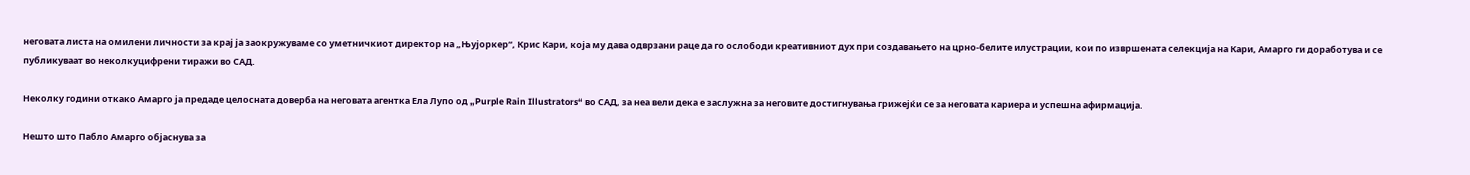неговата листа на омилени личности за крај ја заокружуваме со уметничкиот директор на „Њујоркер“, Крис Кари, која му дава одврзани раце да го ослободи креативниот дух при создавањето на црно-белите илустрации, кои по извршената селекција на Кари, Амарго ги доработува и се публикуваат во неколкуцифрени тиражи во САД.

Неколку години откако Амарго ја предаде целосната доверба на неговата агентка Ела Лупо од „Purple Rain Illustrators“ во САД, за неа вели дека е заслужна за неговите достигнувања грижејќи се за неговата кариера и успешна афирмација.

Нешто што Пабло Амарго објаснува за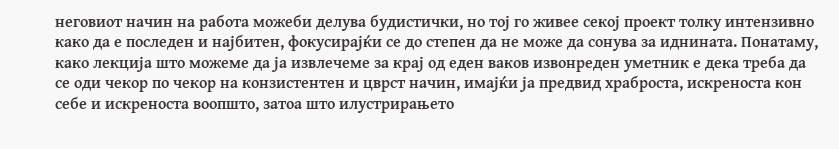неговиот начин на работа можеби делува будистички, но тој го живее секој проект толку интензивно како да е последен и најбитен, фокусирајќи се до степен да не може да сонува за иднината. Понатаму, како лекција што можеме да ја извлечеме за крај од еден ваков извонреден уметник е дека треба да се оди чекор по чекор на конзистентен и цврст начин, имајќи ја предвид храброста, искреноста кон себе и искреноста воопшто, затоа што илустрирањето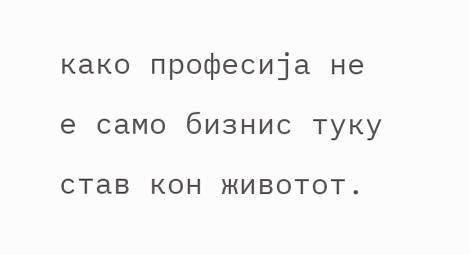како професија не е само бизнис туку став кон животот.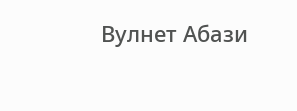Вулнет Абази